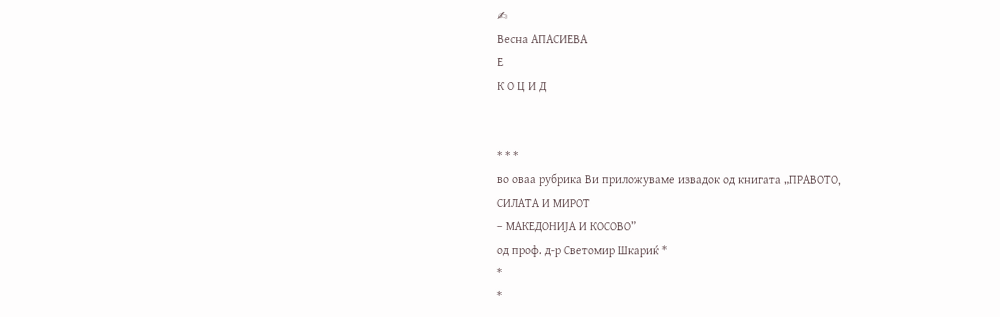✍
Весна АПАСИЕВА
Е
К О Ц И Д


* * *
во оваа рубрика Ви приложуваме извадок од книгата „ПРАВОТО,
СИЛАТА И МИРОТ
– МАКЕДОНИЈА И КОСОВО”
од проф. д-р Светомир Шкариќ *
*
*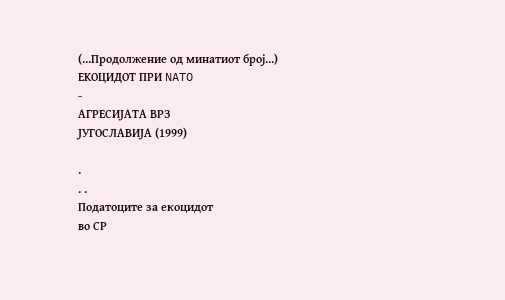(...Продолжeние од минатиот број...)
EKОЦИДОТ ПРИ NATO
-
АГРЕСИЈАТА ВРЗ
ЈУГОСЛАВИЈА (1999)

.
. .
Податоците за екоцидот
во СР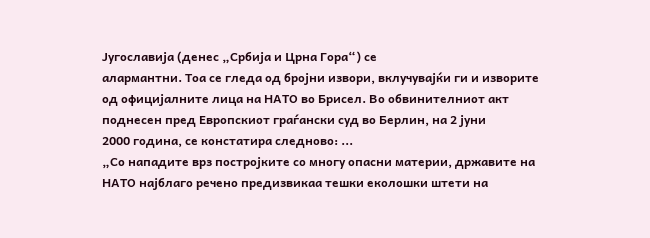Југославија (денес „Србија и Црна Гора“) се
алармантни. Тоа се гледа од бројни извори, вклучувајќи ги и изворите
од официјалните лица на НАТО во Брисел. Во обвинителниот акт
поднесен пред Европскиот граѓански суд во Берлин, на 2 јуни
2000 година, се констатира следново: ...
„Со нападите врз постројките со многу опасни материи, државите на
НАТО најблаго речено предизвикаа тешки еколошки штети на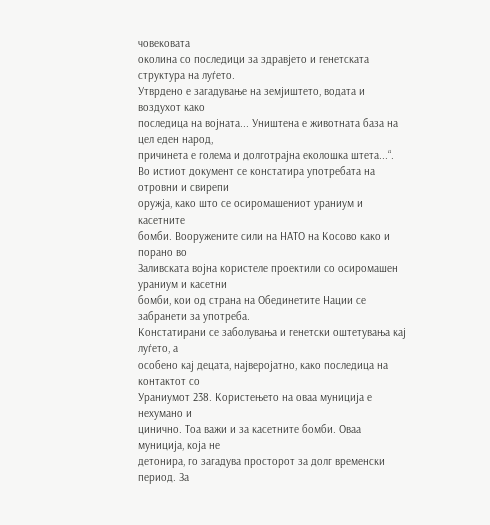човековата
околина со последици за здравјето и генетската структура на луѓето.
Утврдено е загадување на земјиштето, водата и воздухот како
последица на војната... Уништена е животната база на цел еден народ,
причинета е голема и долготрајна еколошка штета...“.
Во истиот документ се констатира употребата на отровни и свирепи
оружја, како што се осиромашениот ураниум и касетните
бомби. Вооружените сили на НАТО на Косово како и порано во
Заливската војна користеле проектили со осиромашен ураниум и касетни
бомби, кои од страна на Обединетите Нации се забранети за употреба.
Констатирани се заболувања и генетски оштетувања кај луѓето, а
особено кај децата, најверојатно, како последица на контактот со
Ураниумот 238. Користењето на оваа муниција е нехумано и
цинично. Тоа важи и за касетните бомби. Оваа муниција, која не
детонира, го загадува просторот за долг временски период. За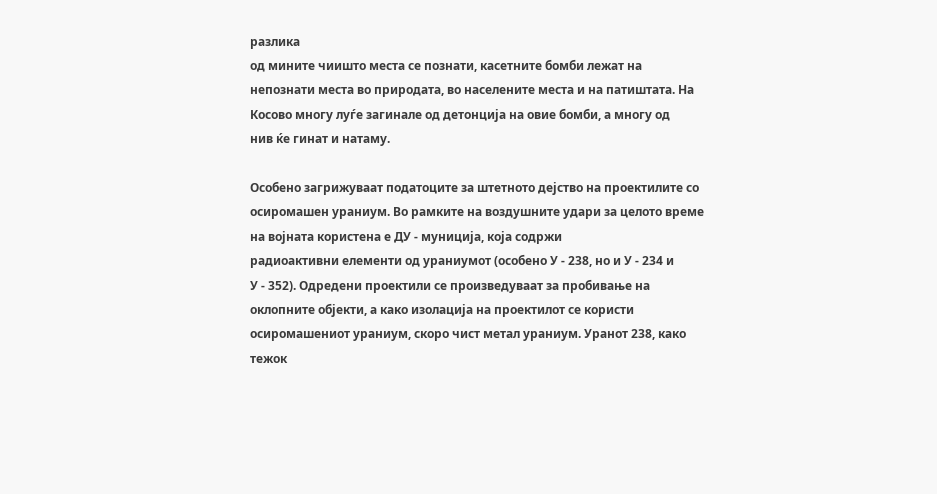разлика
од мините чиишто места се познати, касетните бомби лежат на
непознати места во природата, во населените места и на патиштата. На
Косово многу луѓе загинале од детонција на овие бомби, а многу од
нив ќе гинат и натаму.

Особено загрижуваат податоците за штетното дејство на проектилите со
осиромашен ураниум. Во рамките на воздушните удари за целото време
на војната користена е ДУ - муниција, која содржи
радиоактивни елементи од ураниумот (особено У - 238, но и У - 234 и
У - 352). Одредени проектили се произведуваат за пробивање на
оклопните објекти, а како изолација на проектилот се користи
осиромашениот ураниум, скоро чист метал ураниум. Уранот 238, како
тежок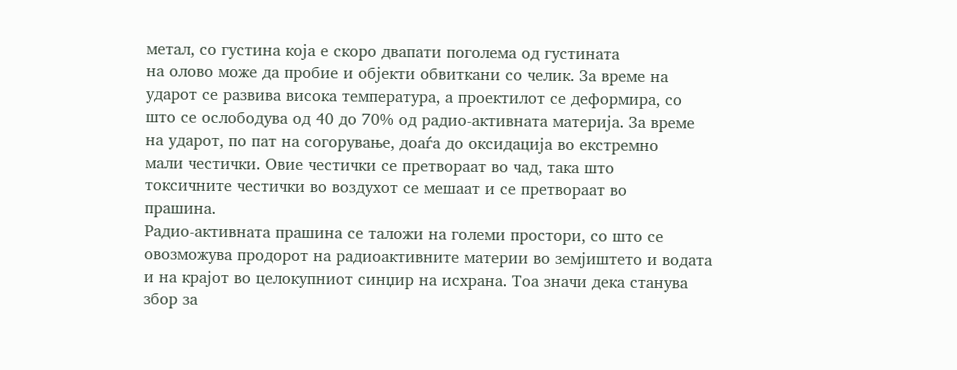метал, со густина која е скоро двапати поголема од густината
на олово може да пробие и објекти обвиткани со челик. За време на
ударот се развива висока температура, а проектилот се деформира, со
што се ослободува од 40 до 70% од радио-активната материја. За време
на ударот, по пат на согорување, доаѓа до оксидација во екстремно
мали честички. Овие честички се претвораат во чад, така што
токсичните честички во воздухот се мешаат и се претвораат во
прашина.
Радио-активната прашина се таложи на големи простори, со што се
овозможува продорот на радиоактивните материи во земјиштето и водата
и на крајот во целокупниот синџир на исхрана. Тоа значи дека станува
збор за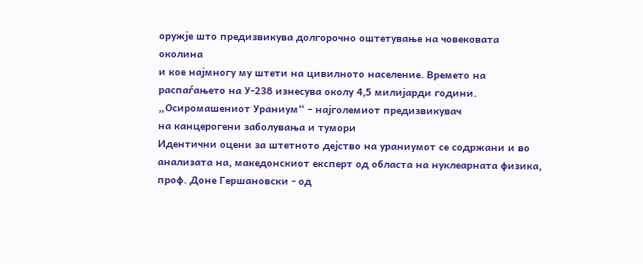оружје што предизвикува долгорочно оштетување на човековата
околина
и кое најмногу му штети на цивилното население. Времето на
распаѓањето на У-238 изнесува околу 4,5 милијарди години.
„Осиромашениот Ураниум“ – најголемиот предизвикувач
на канцерогени заболувања и тумори
Идентични оцени за штетното дејство на ураниумот се содржани и во
анализата на, македонскиот експерт од областа на нуклеарната физика,
проф. Доне Гершановски - од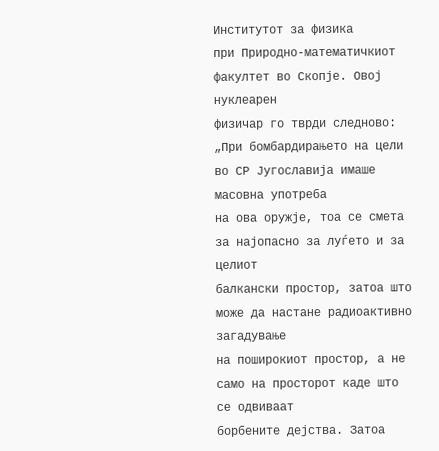Институтот за физика
при Природно-математичкиот факултет во Скопје. Овој нуклеарен
физичар го тврди следново:
„При бомбардирањето на цели во СР Југославија имаше масовна употреба
на ова оружје, тоа се смета за најопасно за луѓето и за целиот
балкански простор, затоа што може да настане радиоактивно загадување
на поширокиот простор, а не само на просторот каде што се одвиваат
борбените дејства. Затоа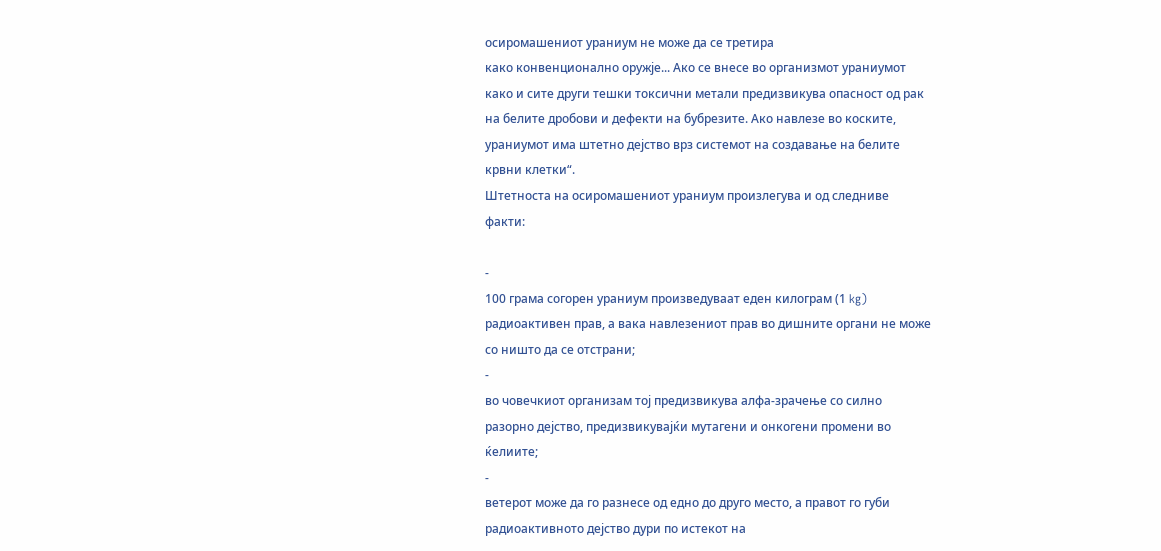осиромашениот ураниум не може да се третира
како конвенционално оружје... Ако се внесе во организмот ураниумот
како и сите други тешки токсични метали предизвикува опасност од рак
на белите дробови и дефекти на бубрезите. Ако навлезе во коските,
ураниумот има штетно дејство врз системот на создавање на белите
крвни клетки“.
Штетноста на осиромашениот ураниум произлегува и од следниве
факти:

-
100 грама согорен ураниум произведуваат еден килограм (1 kg)
радиоактивен прав, а вака навлезениот прав во дишните органи не може
со ништо да се отстрани;
-
во човечкиот организам тој предизвикува алфа-зрачење со силно
разорно дејство, предизвикувајќи мутагени и онкогени промени во
ќелиите;
-
ветерот може да го разнесе од едно до друго место, а правот го губи
радиоактивното дејство дури по истекот на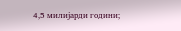4,5 милијарди години;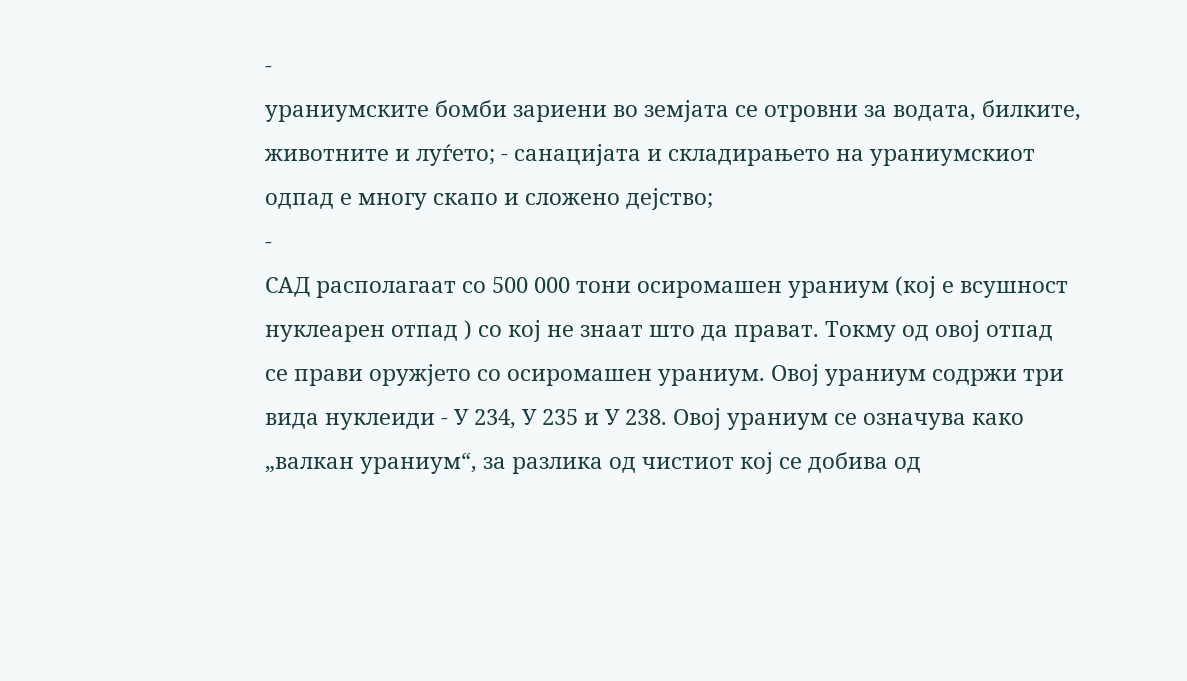-
ураниумските бомби зариени во земјата се отровни за водата, билките,
животните и луѓето; - санацијата и складирањето на ураниумскиот
одпад е многу скапо и сложено дејство;
-
САД располагаат со 500 000 тони осиромашен ураниум (кој е всушност
нуклеарен отпад ) со кој не знаат што да прават. Токму од овој отпад
се прави оружјето со осиромашен ураниум. Овој ураниум содржи три
вида нуклеиди - У 234, У 235 и У 238. Овој ураниум се означува како
„валкан ураниум“, за разлика од чистиот кој се добива од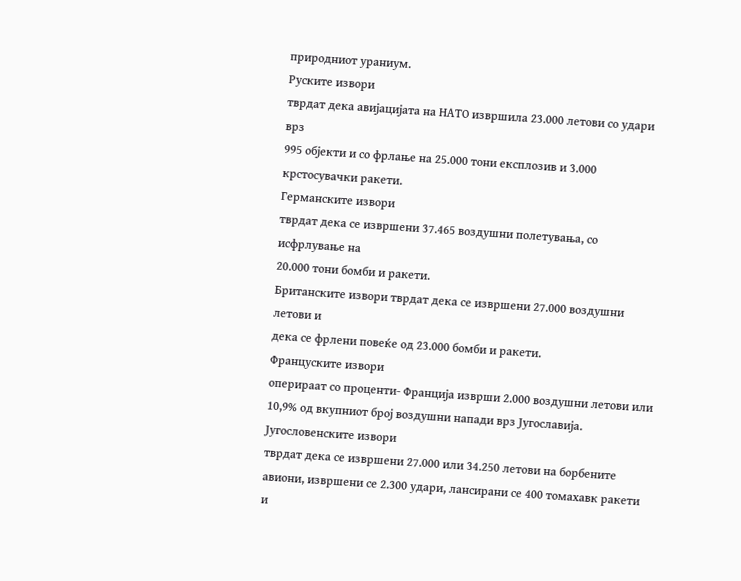природниот ураниум.
Руските извори
тврдат дека авијацијата на НАТО извршила 23.000 летови со удари врз
995 објекти и со фрлање на 25.000 тони експлозив и 3.000
крстосувачки ракети.
Германските извори
тврдат дека се извршени 37.465 воздушни полетувања, со исфрлување на
20.000 тони бомби и ракети.
Британските извори тврдат дека се извршени 27.000 воздушни летови и
дека се фрлени повеќе од 23.000 бомби и ракети.
Француските извори
оперираат со проценти- Франција изврши 2.000 воздушни летови или
10,9% од вкупниот број воздушни напади врз Југославија.
Југословенските извори
тврдат дека се извршени 27.000 или 34.250 летови на борбените
авиони, извршени се 2.300 удари, лансирани се 400 томахавк ракети и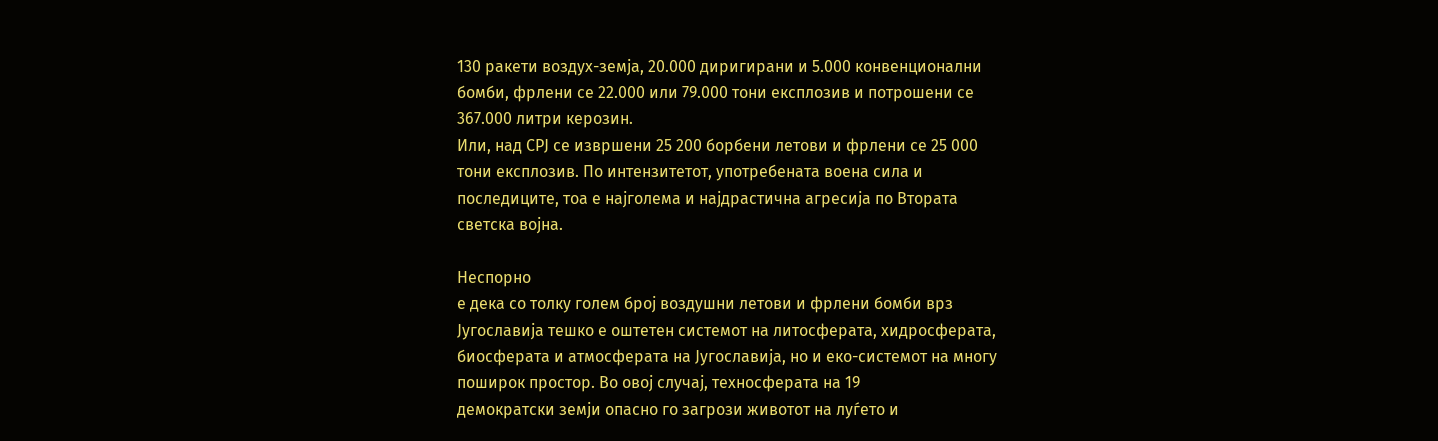130 ракети воздух-земја, 20.000 диригирани и 5.000 конвенционални
бомби, фрлени се 22.000 или 79.000 тони експлозив и потрошени се
367.000 литри керозин.
Или, над СРЈ се извршени 25 200 борбени летови и фрлени се 25 000
тони експлозив. По интензитетот, употребената воена сила и
последиците, тоа е најголема и најдрастична агресија по Втората
светска војна.

Неспорно
е дека со толку голем број воздушни летови и фрлени бомби врз
Југославија тешко е оштетен системот на литосферата, хидросферата,
биосферата и атмосферата на Југославија, но и еко-системот на многу
поширок простор. Во овој случај, техносферата на 19
демократски земји опасно го загрози животот на луѓето и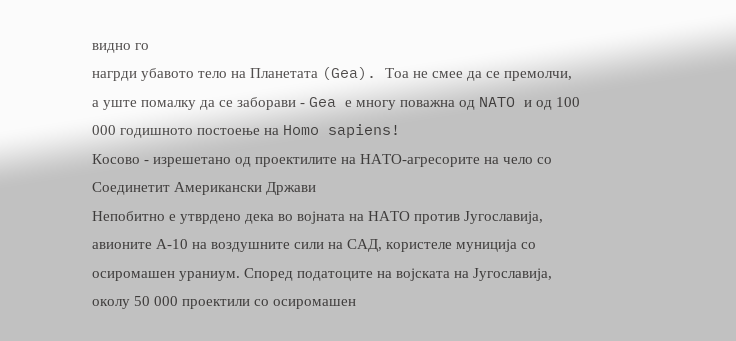видно го
нагрди убавото тело на Планетата (Gea). Тоа не смее да се премолчи,
а уште помалку да се заборави - Gea е многу поважна од NATO и од 100
000 годишното постоење на Homo sapiens!
Косово - изрешетано од проектилите на НАТО-агресорите на чело со
Соединетит Американски Држави
Непобитно е утврдено дека во војната на НАТО против Југославија,
авионите А-10 на воздушните сили на САД, користеле муниција со
осиромашен ураниум. Според податоците на војската на Југославија,
околу 50 000 проектили со осиромашен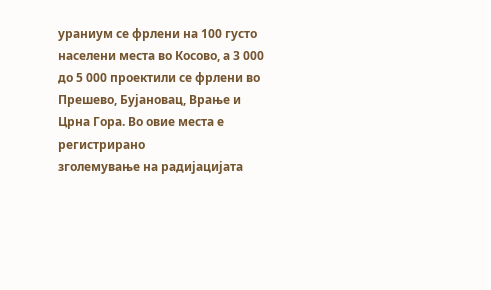ураниум се фрлени на 100 густо
населени места во Косово, а 3 000 до 5 000 проектили се фрлени во
Прешево, Бујановац, Врање и Црна Гора. Во овие места е регистрирано
зголемување на радијацијата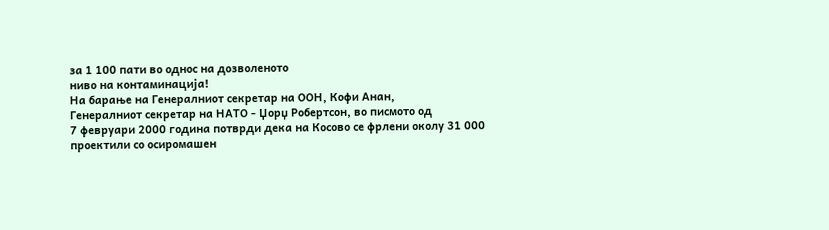за 1 100 пати во однос на дозволеното
ниво на контаминација!
На барање на Генералниот секретар на ООН, Кофи Анан,
Генералниот секретар на НАТО - Џорџ Робертсон, во писмото од
7 февруари 2000 година потврди дека на Косово се фрлени околу 31 000
проектили со осиромашен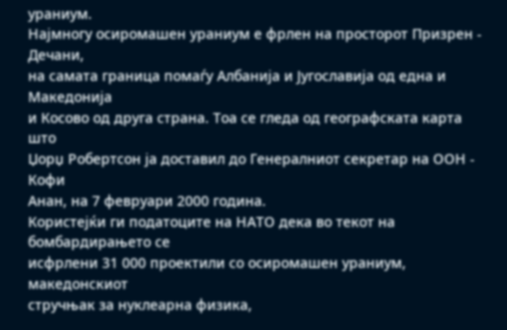ураниум.
Најмногу осиромашен ураниум е фрлен на просторот Призрен - Дечани,
на самата граница помаѓу Албанија и Југославија од една и Македонија
и Косово од друга страна. Тоа се гледа од географската карта што
Џорџ Робертсон ја доставил до Генералниот секретар на ООН - Кофи
Анан, на 7 февруари 2000 година.
Користејќи ги податоците на НАТО дека во текот на бомбардирањето се
исфрлени 31 000 проектили со осиромашен ураниум, македонскиот
стручњак за нуклеарна физика,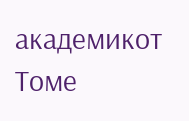академикот Томе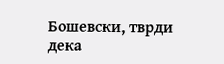Бошевски, тврди
дека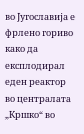во Југославија е фрлено гориво како да експлодирал еден реактор
во централата „Кршко“ во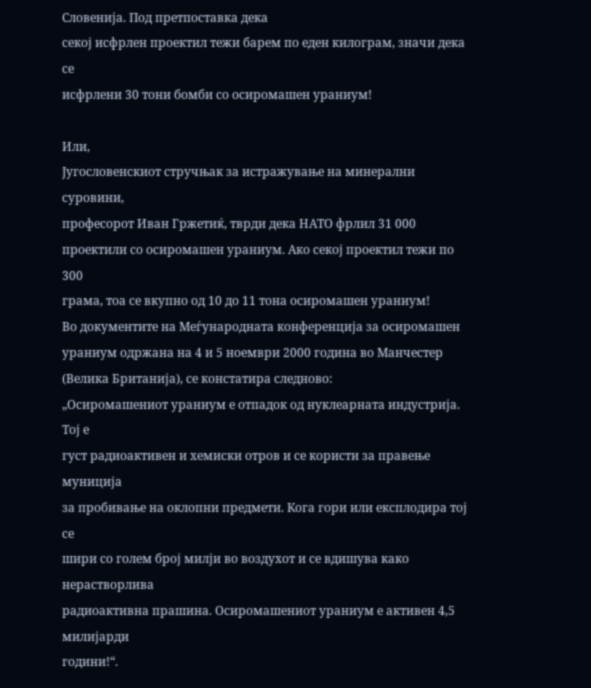Словенија. Под претпоставка дека
секој исфрлен проектил тежи барем по еден килограм, значи дека се
исфрлени 30 тони бомби со осиромашен ураниум!

Или,
Југословенскиот стручњак за истражување на минерални суровини,
професорот Иван Гржетиќ, тврди дека НАТО фрлил 31 000
проектили со осиромашен ураниум. Ако секој проектил тежи по 300
грама, тоа се вкупно од 10 до 11 тона осиромашен ураниум!
Во документите на Меѓународната конференција за осиромашен
ураниум одржана на 4 и 5 ноември 2000 година во Манчестер
(Велика Британија), се констатира следново:
„Осиромашениот ураниум е отпадок од нуклеарната индустрија. Тој е
густ радиоактивен и хемиски отров и се користи за правење муниција
за пробивање на оклопни предмети. Кога гори или експлодира тој се
шири со голем број милји во воздухот и се вдишува како нерастворлива
радиоактивна прашина. Осиромашениот ураниум е активен 4,5 милијарди
години!“.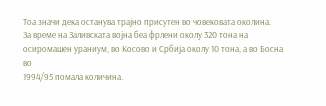Тоа значи дека останува трајно присутен во човековата околина.
За време на Заливската војна беа фрлени околу 320 тона на
осиромашен ураниум, во Косово и Србија околу 10 тона, а во Босна во
1994/95 помала количина.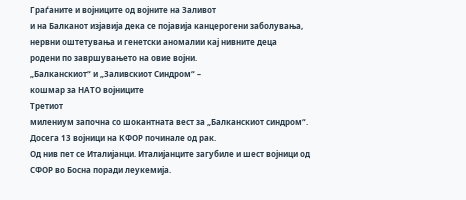Граѓаните и војниците од војните на Заливот
и на Балканот изјавија дека се појавија канцерогени заболувања,
нервни оштетувања и генетски аномалии кај нивните деца
родени по завршувањето на овие војни.
„Балканскиот“ и „Заливскиот Синдром“ –
кошмар за НАТО војниците
Третиот
милениум започна со шокантната вест за „Балканскиот синдром“.
Досега 13 војници на КФОР починале од рак.
Од нив пет се Италијанци. Италијанците загубиле и шест војници од
СФОР во Босна поради леукемија.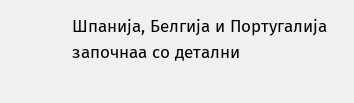Шпанија, Белгија и Португалија
започнаа со детални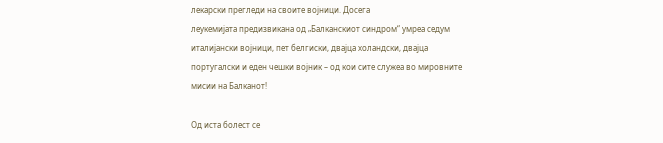лекарски прегледи на своите војници. Досега
леукемијата предизвикана од „Балканскиот синдром“ умреа седум
италијански војници, пет белгиски, дваjца холандски, двајца
португалски и еден чешки војник – од кои сите служеа во мировните
мисии на Балканот!

Од иста болест се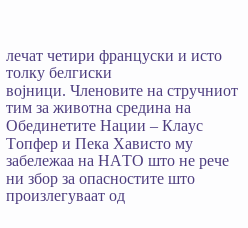лечат четири француски и исто толку белгиски
војници. Членовите на стручниот тим за животна средина на
Обединетите Нации – Клаус Топфер и Пека Хависто му
забележаа на НАТО што не рече ни збор за опасностите што
произлегуваат од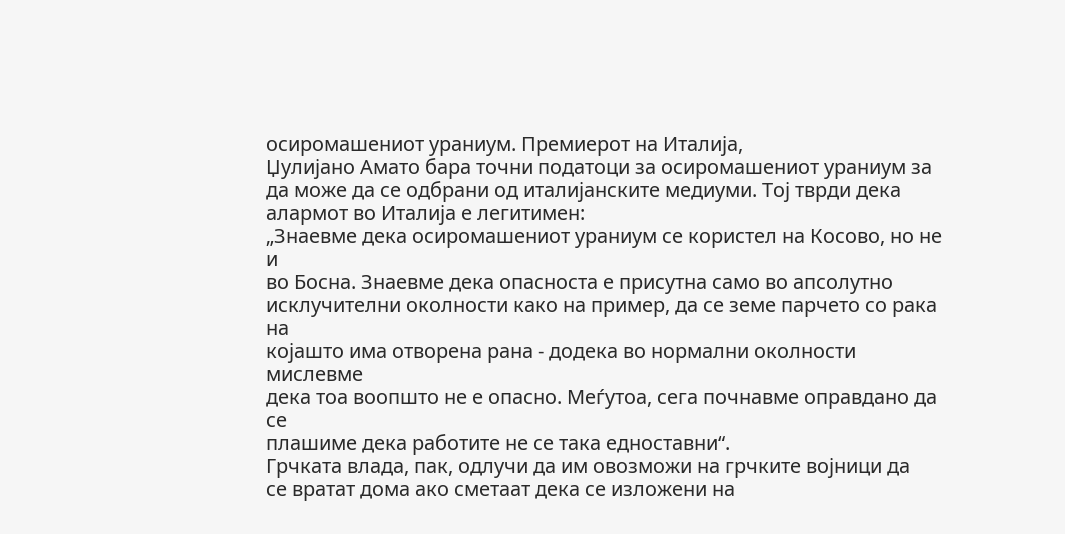осиромашениот ураниум. Премиерот на Италија,
Џулијано Амато бара точни податоци за осиромашениот ураниум за
да може да се одбрани од италијанските медиуми. Тој тврди дека
алармот во Италија е легитимен:
„Знаевме дека осиромашениот ураниум се користел на Косово, но не и
во Босна. Знаевме дека опасноста е присутна само во апсолутно
исклучителни околности како на пример, да се земе парчето со рака на
којашто има отворена рана - додека во нормални околности мислевме
дека тоа воопшто не е опасно. Меѓутоа, сега почнавме оправдано да се
плашиме дека работите не се така едноставни“.
Грчката влада, пак, одлучи да им овозможи на грчките војници да
се вратат дома ако сметаат дека се изложени на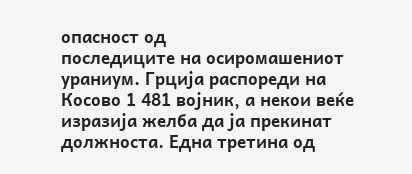опасност од
последиците на осиромашениот ураниум. Грција распореди на
Косово 1 481 војник, а некои веќе изразија желба да ја прекинат
должноста. Една третина од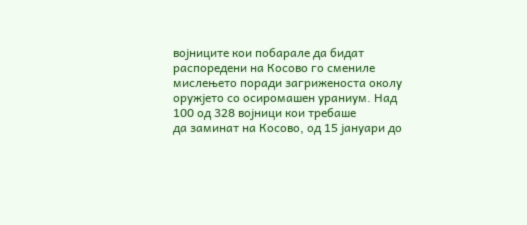војниците кои побарале да бидат
распоредени на Косово го смениле мислењето поради загриженоста околу
оружјето со осиромашен ураниум. Над 100 од 328 војници кои требаше
да заминат на Косово, од 15 јануари до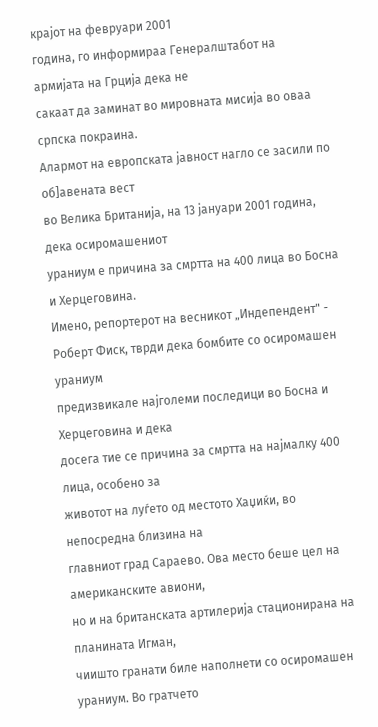крајот на февруари 2001
година, го информираа Генералштабот на армијата на Грција дека не
сакаат да заминат во мировната мисија во оваа српска покраина.
Алармот на европската јавност нагло се засили по об]авената вест
во Велика Британија, на 13 јануари 2001 година, дека осиромашениот
ураниум е причина за смртта на 400 лица во Босна и Херцеговина.
Имено, репортерот на весникот „Индепендент" -
Роберт Фиск, тврди дека бомбите со осиромашен ураниум
предизвикале најголеми последици во Босна и Херцеговина и дека
досега тие се причина за смртта на најмалку 400 лица, особено за
животот на луѓето од местото Хаџиќи, во непосредна близина на
главниот град Сараево. Ова место беше цел на американските авиони,
но и на британската артилерија стационирана на планината Игман,
чиишто гранати биле наполнети со осиромашен ураниум. Во гратчето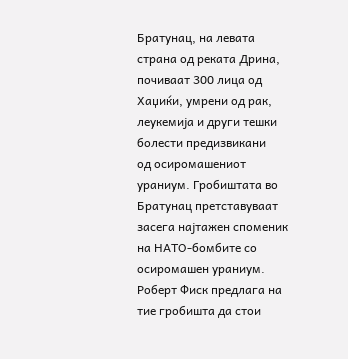Братунац, на левата страна од реката Дрина, почиваат 300 лица од
Хаџиќи, умрени од рак, леукемија и други тешки болести предизвикани
од осиромашениот ураниум. Гробиштата во Братунац претставуваат
засега најтажен споменик на НАТО-бомбите со осиромашен ураниум.
Роберт Фиск предлага на тие гробишта да стои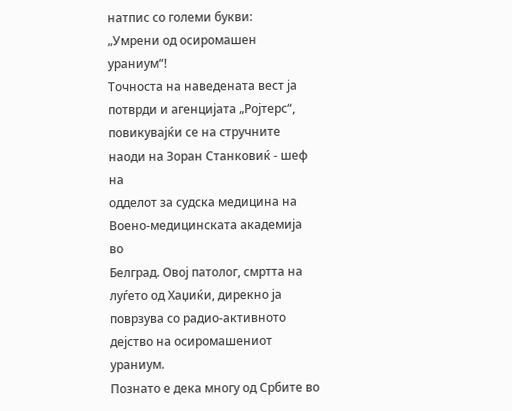натпис со големи букви:
„Умрени од осиромашен ураниум“!
Точноста на наведената вест ја потврди и агенцијата „Ројтерс“,
повикувајќи се на стручните наоди на Зоран Станковиќ - шеф на
одделот за судска медицина на Воено-медицинската академија во
Белград. Овој патолог, смртта на луѓето од Хаџиќи, дирекно ја
поврзува со радио-активното дејство на осиромашениот ураниум.
Познато е дека многу од Србите во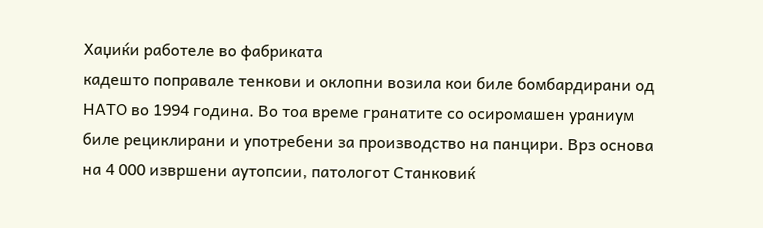Хаџиќи работеле во фабриката
кадешто поправале тенкови и оклопни возила кои биле бомбардирани од
НАТО во 1994 година. Во тоа време гранатите со осиромашен ураниум
биле рециклирани и употребени за производство на панцири. Врз основа
на 4 000 извршени аутопсии, патологот Станковиќ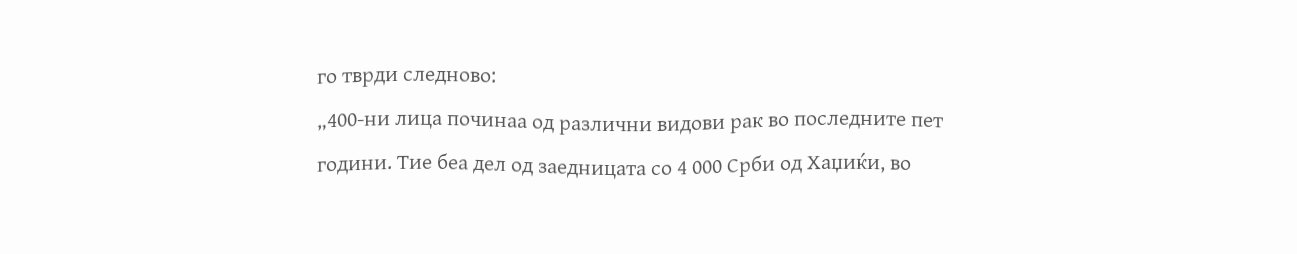го тврди следново:
„400-ни лица починаа од различни видови рак во последните пет
години. Тие беа дел од заедницата со 4 000 Срби од Хаџиќи, во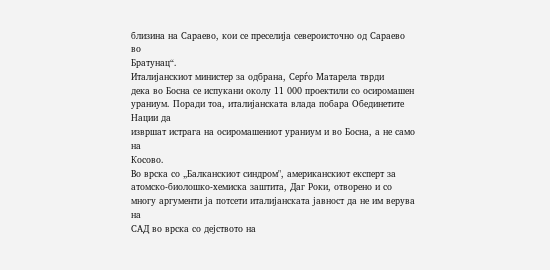близина на Сараево, кои се преселија североисточно од Сараево во
Братунац“.
Италијанскиот министер за одбрана, Серѓо Матарела тврди
дека во Босна се испукани околу 11 000 проектили со осиромашен
ураниум. Поради тоа, италијанската влада побара Обединетите Нации да
извршат истрага на осиромашениот ураниум и во Босна, а не само на
Косово.
Во врска со „Балканскиот синдром", американскиот експерт за
атомско-биолошко-хемиска заштита, Даг Роки, отворено и со
многу аргументи ја потсети италијанската јавност да не им верува на
САД во врска со дејството на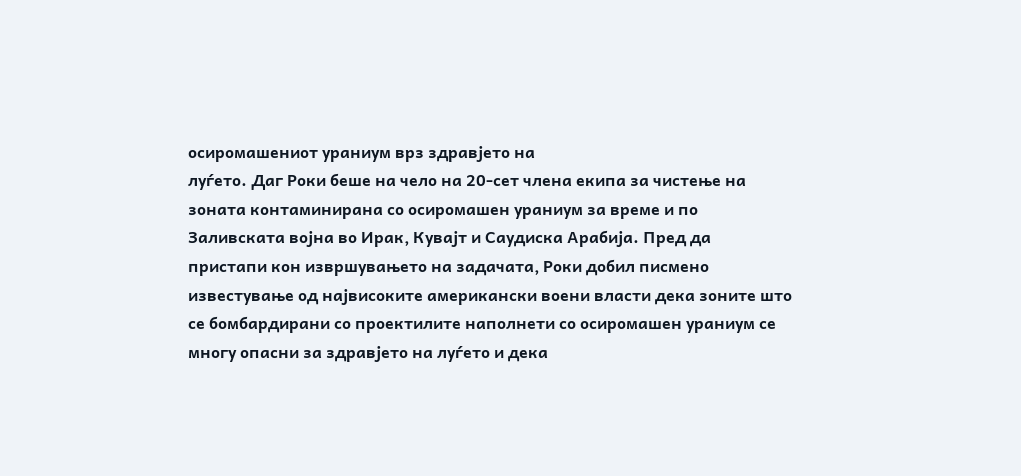осиромашениот ураниум врз здравјето на
луѓето. Даг Роки беше на чело на 20-сет члена екипа за чистење на
зоната контаминирана со осиромашен ураниум за време и по
Заливската војна во Ирак, Кувајт и Саудиска Арабија. Пред да
пристапи кон извршувањето на задачата, Роки добил писмено
известување од највисоките американски воени власти дека зоните што
се бомбардирани со проектилите наполнети со осиромашен ураниум се
многу опасни за здравјето на луѓето и дека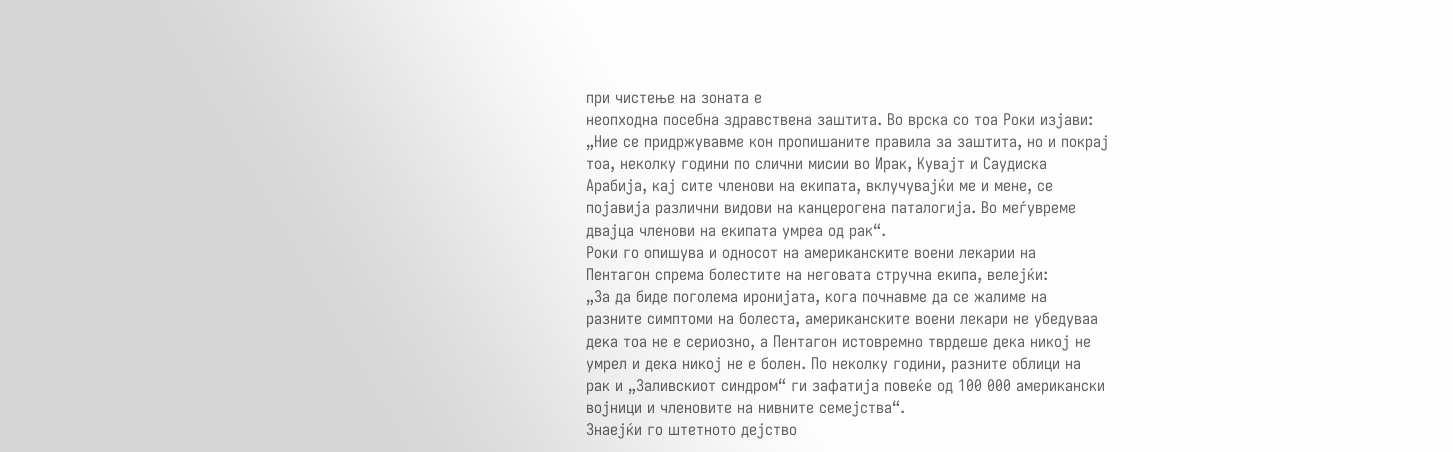при чистење на зоната е
неопходна посебна здравствена заштита. Во врска со тоа Роки изјави:
„Ние се придржувавме кон пропишаните правила за заштита, но и покрај
тоа, неколку години по слични мисии во Ирак, Кувајт и Саудиска
Арабија, кај сите членови на екипата, вклучувајќи ме и мене, се
појавија различни видови на канцерогена паталогија. Во меѓувреме
двајца членови на екипата умреа од рак“.
Роки го опишува и односот на американските воени лекарии на
Пентагон спрема болестите на неговата стручна екипа, велејќи:
„За да биде поголема иронијата, кога почнавме да се жалиме на
разните симптоми на болеста, американските воени лекари не убедуваа
дека тоа не е сериозно, а Пентагон истовремно тврдеше дека никој не
умрел и дека никој не е болен. По неколку години, разните облици на
рак и „Заливскиот синдром“ ги зафатија повеќе од 100 000 американски
војници и членовите на нивните семејства“.
Знаејќи го штетното дејство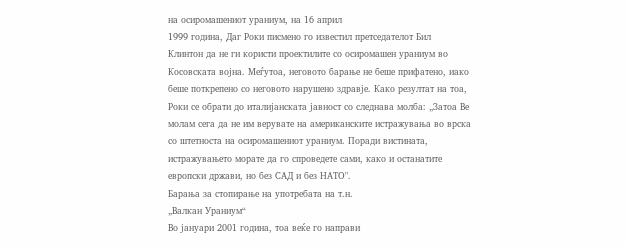на осиромашениот ураниум, на 16 април
1999 година, Даг Роки писмено го известил претседателот Бил
Клинтон да не ги користи проектилите со осиромашен ураниум во
Косовската војна. Меѓутоа, неговото барање не беше прифатено, иако
беше поткрепено со неговото нарушено здравје. Како резултат на тоа,
Роки се обрати до италијанската јавност со следнава молба: „Затоа Ве
молам сега да не им верувате на американските истражувања во врска
со штетноста на осиромашениот ураниум. Поради вистината,
истражувањето морате да го спроведете сами, како и останатите
европски држави, но без САД и без НАТО".
Барања за стопирање на употребата на т.н.
„Валкан Ураниум“
Во јануари 2001 година, тоа веќе го направи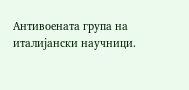Антивоената група на италијански научници.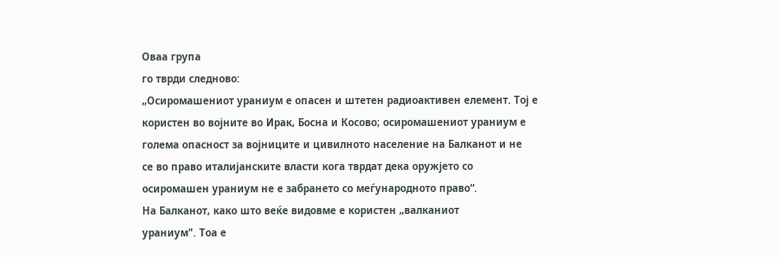Оваа група
го тврди следново:
„Осиромашениот ураниум е опасен и штетен радиоактивен елемент. Тој е
користен во војните во Ирак, Босна и Косово; осиромашениот ураниум е
голема опасност за војниците и цивилното население на Балканот и не
се во право италијанските власти кога тврдат дека оружјето со
осиромашен ураниум не е забрането со меѓународното право“.
На Балканот, како што веќе видовме е користен „валканиот
ураниум". Тоа е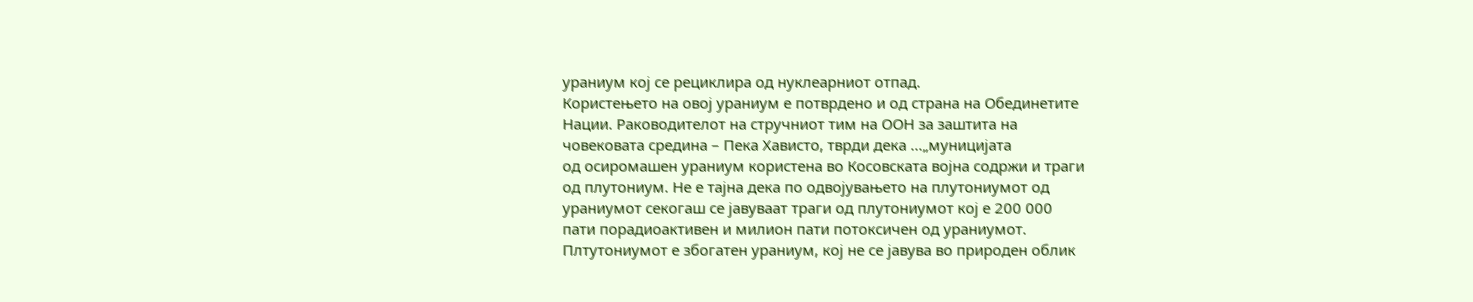ураниум кој се рециклира од нуклеарниот отпад.
Користењето на овој ураниум е потврдено и од страна на Обединетите
Нации. Раководителот на стручниот тим на ООН за заштита на
човековата средина – Пека Хависто, тврди дека ...„муницијата
од осиромашен ураниум користена во Косовската војна содржи и траги
од плутониум. Не е тајна дека по одвојувањето на плутониумот од
ураниумот секогаш се јавуваат траги од плутониумот кој е 200 000
пати порадиоактивен и милион пати потоксичен од ураниумот.
Плтутониумот е збогатен ураниум, кој не се јавува во природен облик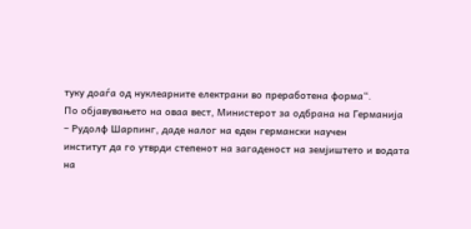туку доаѓа од нуклеарните електрани во преработена форма“.
По објавувањето на оваа вест, Министерот за одбрана на Германија
– Рудолф Шарпинг, даде налог на еден германски научен
институт да го утврди степенот на загаденост на земјиштето и водата
на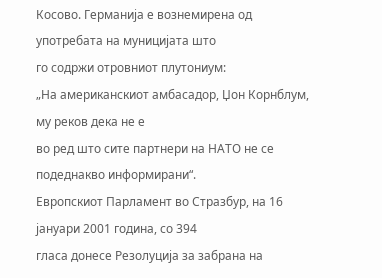Косово. Германија е вознемирена од употребата на муницијата што
го содржи отровниот плутониум:
„На американскиот амбасадор, Џон Корнблум, му реков дека не е
во ред што сите партнери на НАТО не се подеднакво информирани“.
Европскиот Парламент во Стразбур, на 16 јануари 2001 година, со 394
гласа донесе Резолуција за забрана на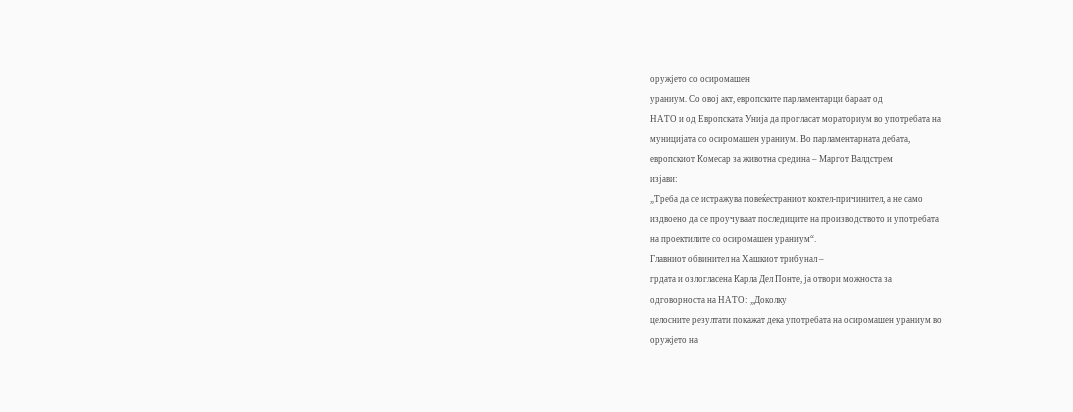оружјето со осиромашен
ураниум. Со овој акт, европските парламентарци бараат од
НАТО и од Европската Унија да прогласат мораториум во употребата на
муницијата со осиромашен ураниум. Во парламентарната дебата,
европскиот Комесар за животна средина – Маргот Валдстрем
изјави:
„Треба да се истражува повеќестраниот коктел-причинител, а не само
издвоено да се проучуваат последиците на производството и употребата
на проектилите со осиромашен ураниум“.
Главниот обвинител на Хашкиот трибунал –
грдата и озлогласена Карла Дел Понте, ја отвори можноста за
одговорноста на НАТО: „Доколку
целосните резултати покажат дека употребата на осиромашен ураниум во
оружјето на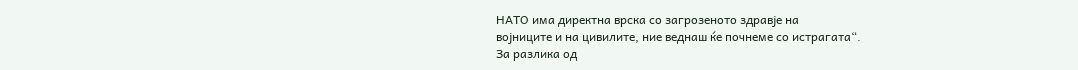НАТО има директна врска со загрозеното здравје на
војниците и на цивилите, ние веднаш ќе почнеме со истрагата“.
За разлика од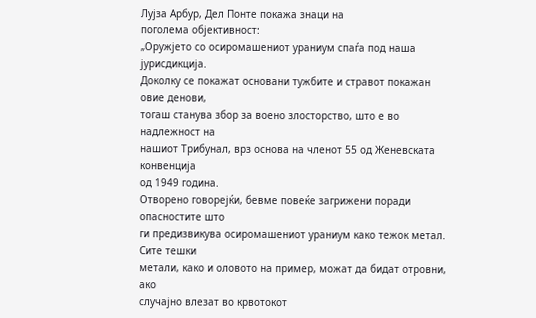Лујза Арбур, Дел Понте покажа знаци на
поголема објективност:
„Оружјето со осиромашениот ураниум спаѓа под наша јурисдикција.
Доколку се покажат основани тужбите и стравот покажан овие денови,
тогаш станува збор за воено злосторство, што е во надлежност на
нашиот Трибунал, врз основа на членот 55 од Женевската конвенција
од 1949 година.
Отворено говорејќи, бевме повеќе загрижени поради опасностите што
ги предизвикува осиромашениот ураниум како тежок метал. Сите тешки
метали, како и оловото на пример, можат да бидат отровни, ако
случајно влезат во крвотокот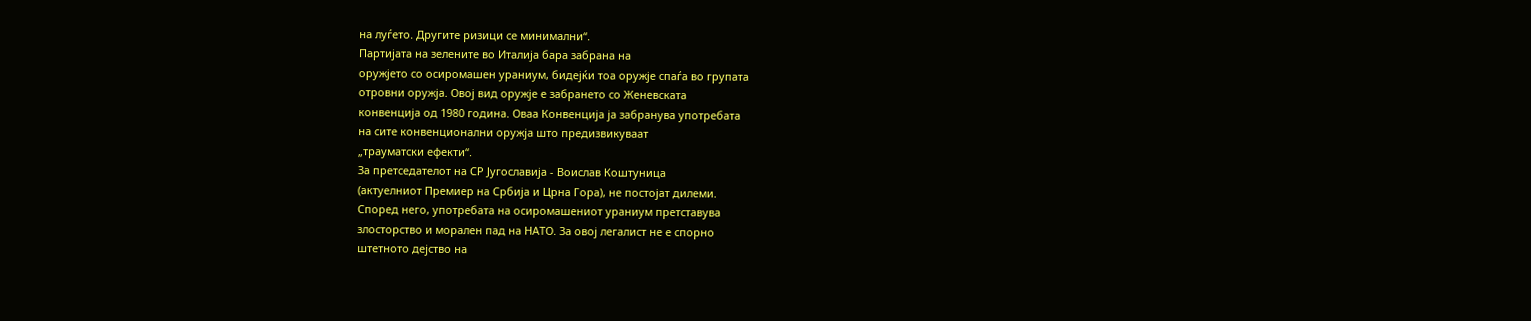на луѓето. Другите ризици се минимални“.
Партијата на зелените во Италија бара забрана на
оружјето со осиромашен ураниум, бидејќи тоа оружје спаѓа во групата
отровни оружја. Овој вид оружје е забрането со Женевската
конвенција од 1980 година. Оваа Конвенција ја забранува употребата
на сите конвенционални оружја што предизвикуваат
„трауматски ефекти“.
За претседателот на СР Југославија - Воислав Коштуница
(актуелниот Премиер на Србија и Црна Гора), не постојат дилеми.
Според него, употребата на осиромашениот ураниум претставува
злосторство и морален пад на НАТО. За овој легалист не е спорно
штетното дејство на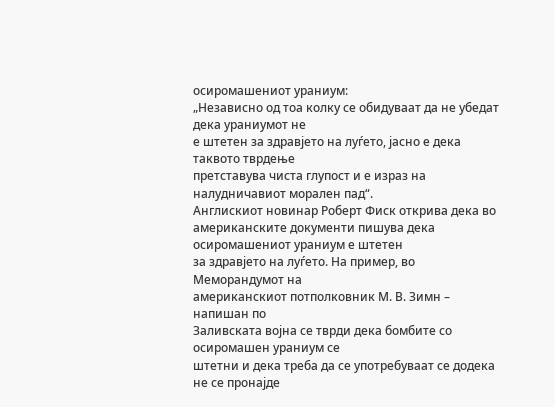осиромашениот ураниум:
„Независно од тоа колку се обидуваат да не убедат дека ураниумот не
е штетен за здравјето на луѓето, јасно е дека таквото тврдење
претставува чиста глупост и е израз на налудничавиот морален пад“.
Англискиот новинар Роберт Фиск открива дека во
американските документи пишува дека осиромашениот ураниум е штетен
за здравјето на луѓето. На пример, во Меморандумот на
американскиот потполковник М. В. Зимн – напишан по
Заливската војна се тврди дека бомбите со осиромашен ураниум се
штетни и дека треба да се употребуваат се додека не се пронајде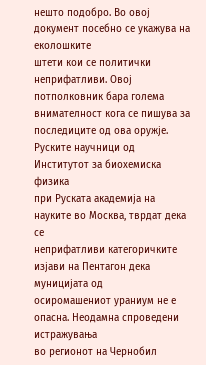нешто подобро. Во овој документ посебно се укажува на еколошките
штети кои се политички неприфатливи. Овој потполковник бара голема
внимателност кога се пишува за последиците од ова оружје.
Руските научници од Институтот за биохемиска физика
при Руската академија на науките во Москва, тврдат дека се
неприфатливи категоричките изјави на Пентагон дека муницијата од
осиромашениот ураниум не е опасна. Неодамна спроведени истражувања
во регионот на Чернобил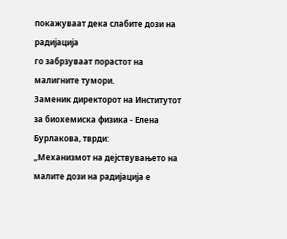покажуваат дека слабите дози на радијација
го забрзуваат порастот на малигните тумори.
Заменик директорот на Институтот за биохемиска физика - Елена
Бурлакова, тврди:
„Механизмот на дејствувањето на малите дози на радијација е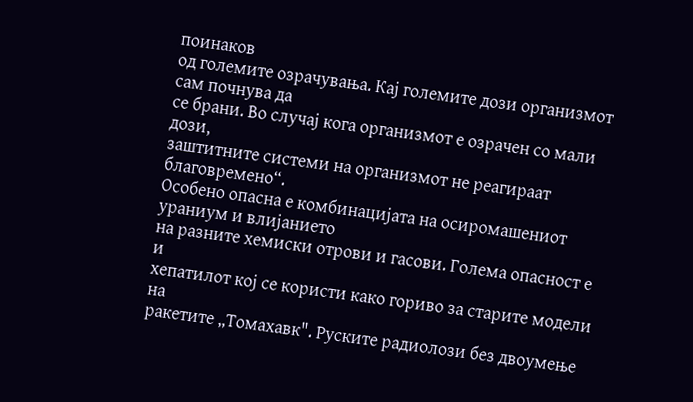поинаков
од големите озрачувања. Кај големите дози организмот сам почнува да
се брани. Во случај кога организмот е озрачен со мали дози,
заштитните системи на организмот не реагираат благовремено“.
Особено опасна е комбинацијата на осиромашениот ураниум и влијанието
на разните хемиски отрови и гасови. Голема опасност е и
хепатилот кој се користи како гориво за старите модели на
ракетите „Томахавк". Руските радиолози без двоумење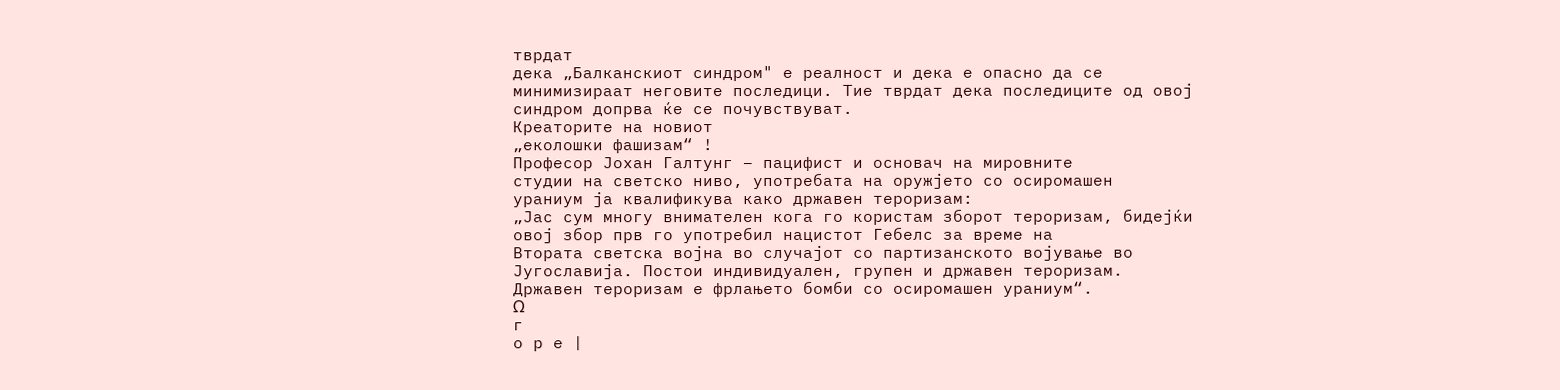тврдат
дека „Балканскиот синдром" е реалност и дека е опасно да се
минимизираат неговите последици. Тие тврдат дека последиците од овој
синдром допрва ќе се почувствуват.
Креаторите на новиот
„еколошки фашизам“ !
Професор Јохан Галтунг – пацифист и основач на мировните
студии на светско ниво, употребата на оружјето со осиромашен
ураниум ја квалификува како државен тероризам:
„Јас сум многу внимателен кога го користам зборот тероризам, бидејќи
овој збор прв го употребил нацистот Гебелс за време на
Втората светска војна во случајот со партизанското војување во
Југославија. Постои индивидуален, групен и државен тероризам.
Државен тероризам е фрлањето бомби со осиромашен ураниум“.
Ω
г
о р е |